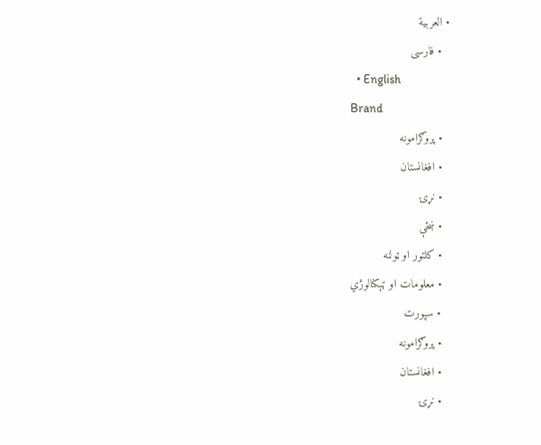• العربية
  • فارسی
  • English
Brand
  • پروګرامونه
  • افغانستان
  • نړۍ
  • ښځې
  • کلتور او ټولنه
  • معلومات او ټېکنالوژي
  • سپورت
  • پروګرامونه
  • افغانستان
  • نړۍ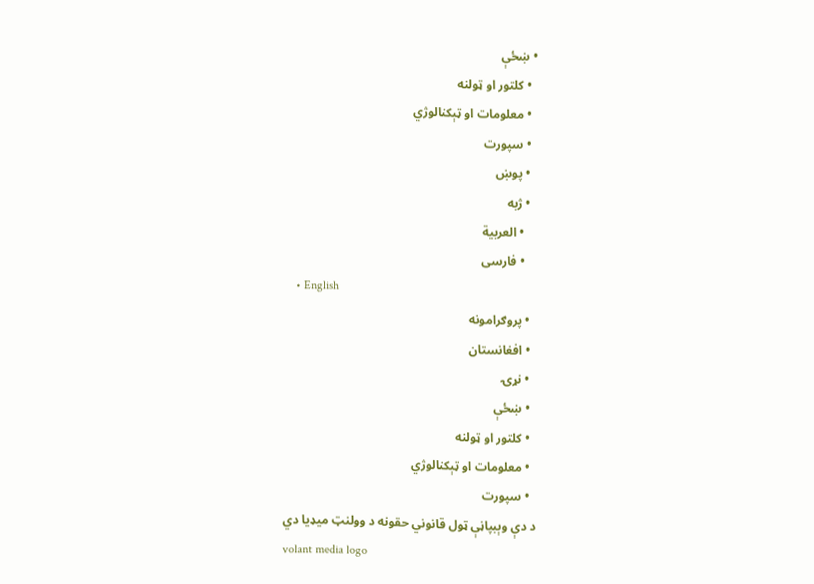• ښځې
  • کلتور او ټولنه
  • معلومات او ټېکنالوژي
  • سپورت
  • پوښ
  • ژبه
    • العربية
    • فارسی
    • English
  • پروګرامونه
  • افغانستان
  • نړۍ
  • ښځې
  • کلتور او ټولنه
  • معلومات او ټېکنالوژي
  • سپورت
د دې وېبپاڼې ټول قانوني حقونه د وولنټ میډیا دي
volant media logo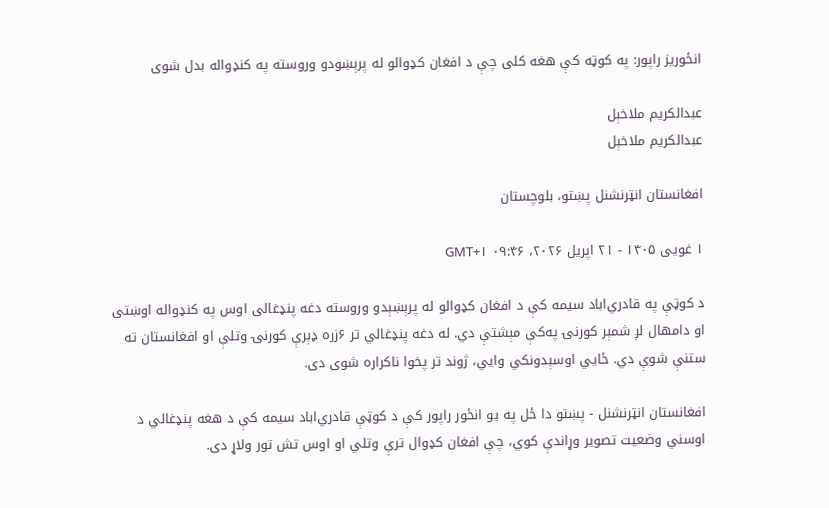انځوریز راپور: په کوټه کې هغه کلی چې د افغان کډوالو له پرېښودو وروسته په کنډواله بدل شوی

عبدالکریم ملاخېل
عبدالکریم ملاخېل

افغانستان انټرنشنل پښتو، بلوچستان

۱ غویی ۱۴۰۵ - ۲۱ اپریل ۲۰۲۶، ۰۹:۴۶ GMT+۱

د کوټې په قادري‌اباد سیمه کې د افغان کډوالو له پرېښېدو وروسته دغه پنډغالی اوس په کنډواله اوښتی او دامهال لږ شمېر کورنۍ په‌کې مېشتې دي. له دغه پنډغالي تر ۶زره ډېرې کورنۍ وتلې او افغانستان ته ستنې شوې دي. ځایي اوسېدونکي وايي، ژوند تر پخوا ناکراره شوی دی.

افغانستان انټرنشنل - پښتو دا ځل په یو انځور راپور کې د کوټې قادري‌اباد سیمه کې د هغه پنډغالي د اوسني وضعیت تصویر وړاندې کوي، چې افغان کډوال ترې وتلي او اوس تش تور ولاړ دی.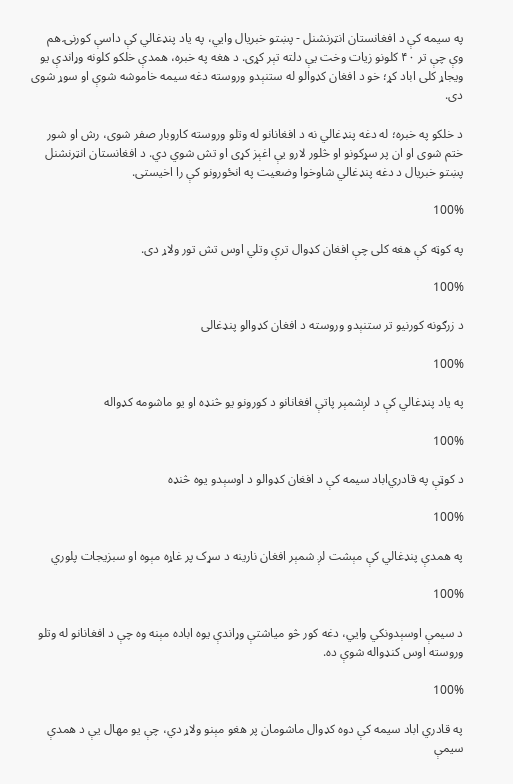په سیمه کې د افغانستان انټرنشنل - پښتو خبریال وايي، په یاد پنډغالي کې داسې کورنۍ هم وې چې تر ۴۰ کلونو زیات وخت یې دلته تېر کړی. د هغه په خبره، همدې خلکو کلونه وړاندې یو ویجاړ کلی اباد کړ؛ خو د افغان کډوالو له ستنېدو وروسته دغه سیمه خاموشه شوې او سوړ شوی دی.

د خلکو په خبره؛ له دغه پنډغالي نه د افغانانو له وتلو وروسته کاروبار صفر شوی، رش او شور ختم شوی او ان پر سړکونو او څلور لارو یې اغېز کړی او تش شوي دي. د افغانستان انټرنشنل پښتو خبریال د دغه پنډغالي شاوخوا وضعیت په انځورونو کې را اخیستی.

100%

په کوټه کې هغه کلی چې افغان کډوال ترې وتلي اوس تش تور ولاړ دی.

100%

د زرګونه کورنیو تر ستنېدو وروسته د افغان کډوالو پنډغالی

100%

په یاد پنډغالي کې د لږشمېر پاتې افغانانو د کورونو یو څنډه او یو ماشومه کډواله

100%

د کوټې په قادري‌اباد سیمه کې د افغان کډوالو د اوسېدو یوه څنډه

100%

په همدې پنډغالي کې مېشت لږ شمېر افغان نارینه د سړک پر غاړه مېوه او سبزیجات پلوري

100%

د سیمې اوسېدونکي وایي، دغه کور څو میاشتې وړاندې یوه اباده مېنه وه چې د افغانانو له وتلو وروسته اوس کنډواله شوې ده.

100%

په قادري اباد سیمه کې دوه کډوال ماشومان پر هغو مېنو ولاړ دي، چې یو مهال یې د همدې سیمې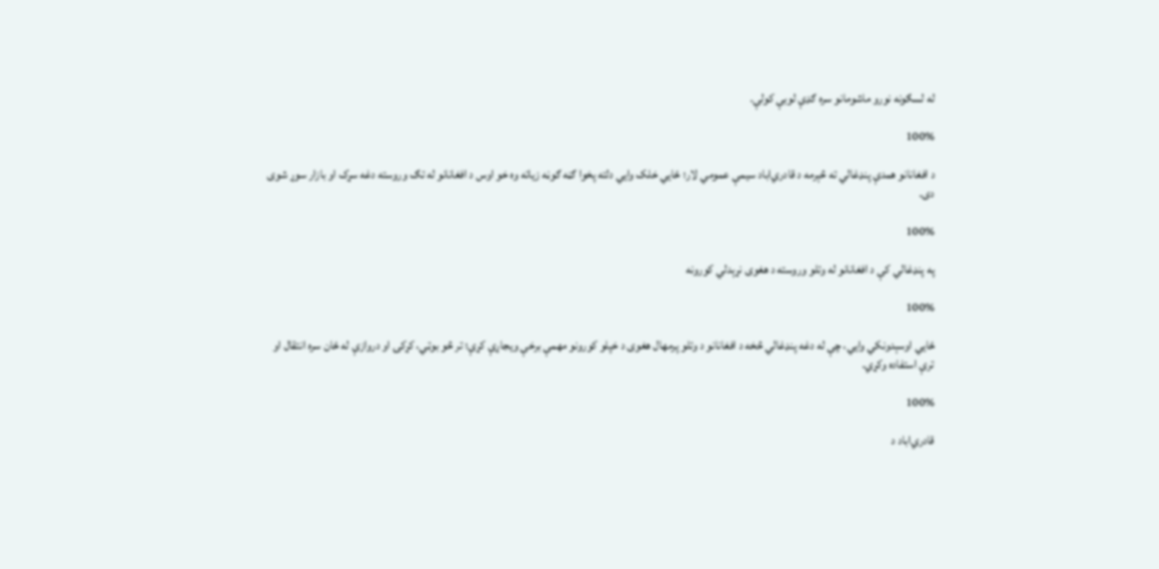له لسګونه نورو ماشومانو سره ګډې لوبې کولې.

100%

د افغانانو همدې پنډغالي ته څېرمه د قادري‌اباد سیمې عمومي لار؛ ځایي خلک وايي دلته پخوا ګڼه ګوڼه زیاته وه خو اوس د افغانانو له تګ وروسته دغه سړک او بازار سوړ شوی دی.

100%

په پنډغالي کې د افغانانو له وتلو وروسته د هغوی نړېدلي کورونه

100%

ځايي اوسېدونکي‌ وايي، چې له دغه پنډغالي څخه د افغانانو د وتلو پرمهال هغوی د خپلو کورونو مهمې برخې ویجاړې کړې؛ تر څو بوټي، کړکۍ او دروازې له ځان سره انتقال او ترې استفاده وکړي.

100%

قادري‌اباد د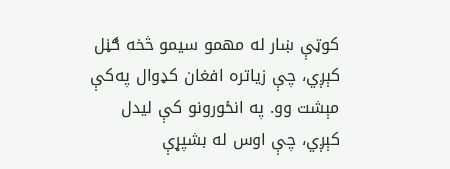کوټې ښار له مهمو سیمو څخه ګڼل کېږي، چې زیاتره افغان کډوال په‌کې مېشت وو. په انځورونو کې لیدل کېږي، چې اوس له بشپړې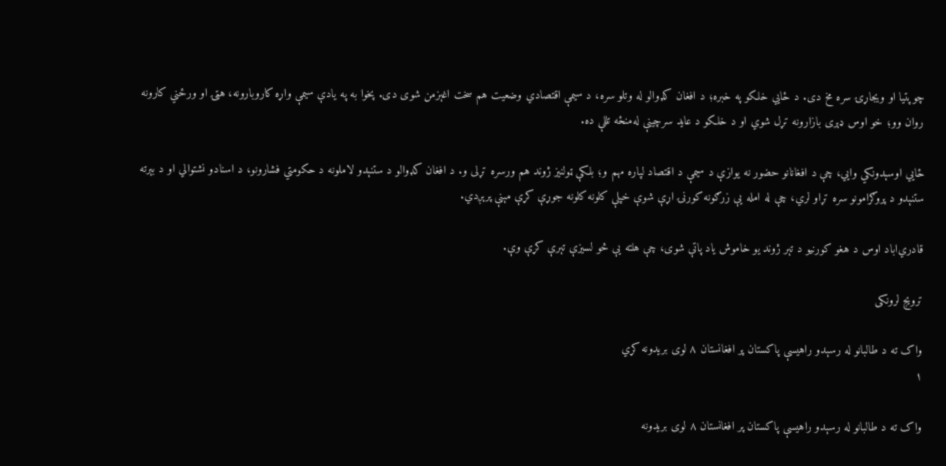چوپتیا او ویجاړۍ سره مخ دی. د ځايي خلکو په خبره؛ د افغان کډوالو له وتلو سره، د سیمې اقتصادي وضعیت هم سخت اغېزمن شوی دی. پخوا به په یادې سیمې واړه کاروبارونه، هټۍ او ورځني کارونه روان وو؛ خو اوس ډېری بازارونه تړل شوي او د خلکو د عاید سرچینې له‌منځه تللې ده.

ځايي اوسېدونکي وایي، چې د افغانانو حضور نه یوازې د سیمې د اقتصاد لپاره مهم و؛ بلکې ټولنیز ژوند هم ورسره تړلی و. د افغان کډوالو د ستنېدو لاملونه د حکومتي فشارونو، د اسنادو نشتوالي او د بېرته ستنېدو د پروګرامونو سره تړاو لري، چې له امله یې زرګونه کورنۍ اړې شوې خپلې کلونه کلونه جوړې کړې مېنې پرېږدي.

قادري‌اباد اوس د هغو کورنیو د تېر ژوند یو خاموش یاد پاتې شوی، چې هلته یې څو لسیزې تېرې کړې وې.

ترویج لرونکی

واک ته د طالبانو له رسېدو راهیسې پاکستان پر افغانستان ۸ لوی بریدونه کړي
۱

واک ته د طالبانو له رسېدو راهیسې پاکستان پر افغانستان ۸ لوی بریدونه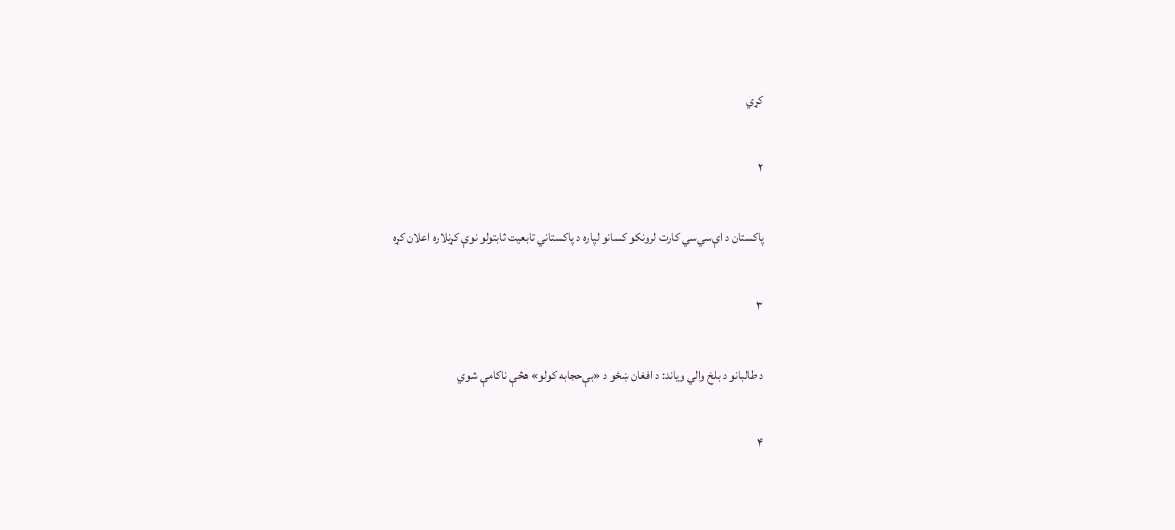کړي

۲

پاکستان د اې‌سي‌سي کارت لرونکو کسانو لپاره د پاکستاني تابعیت ثابتولو نوې کړنلاره اعلان کړه

۳

د طالبانو د بلخ والي ویاند: د افغان ښځو د «بې‌حجابه کولو» هڅې ناکامې شوي

۴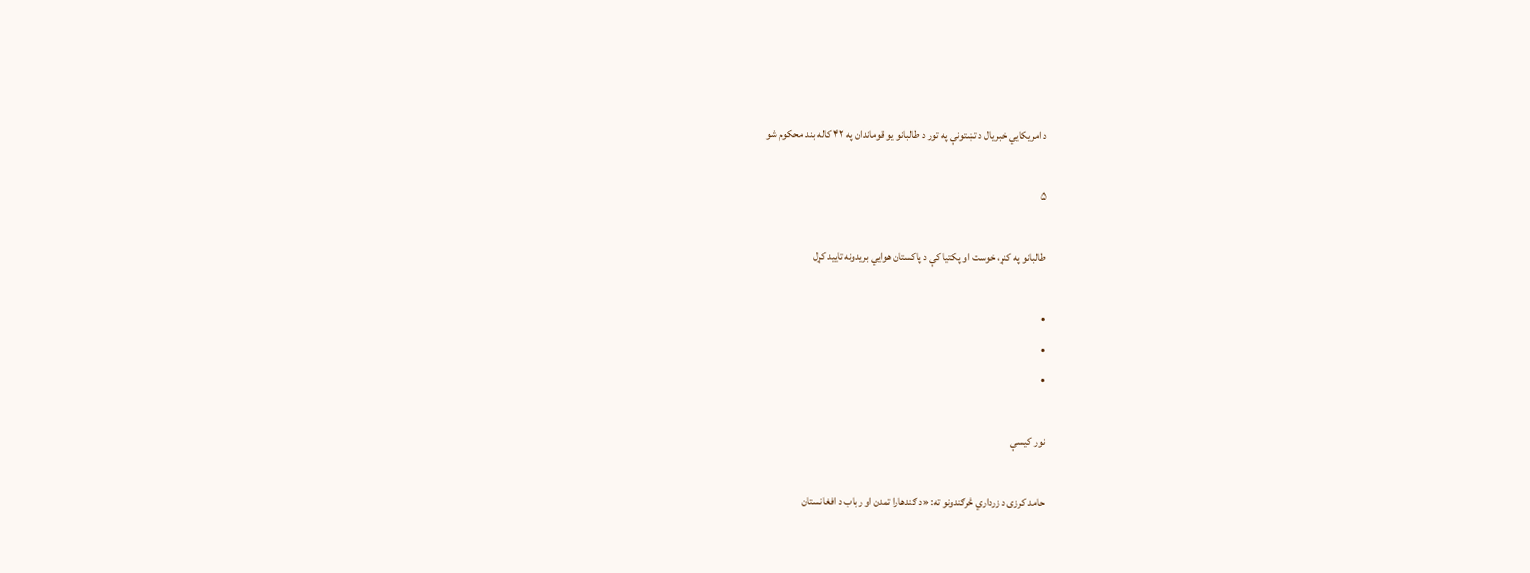د امریکايي خبریال د تښتونې په تور د طالبانو یو قوماندان په ۴۲ کاله بند محکوم شو

۵

طالبانو په کنړ، خوست او پکتیا کې د پاکستان هوايي بریدونه تایید کړل

•
•
•

نور کیسې

حامد کرزی د زرداري څرګندونو ته: «د ګندهارا تمدن او رباب د افغانستان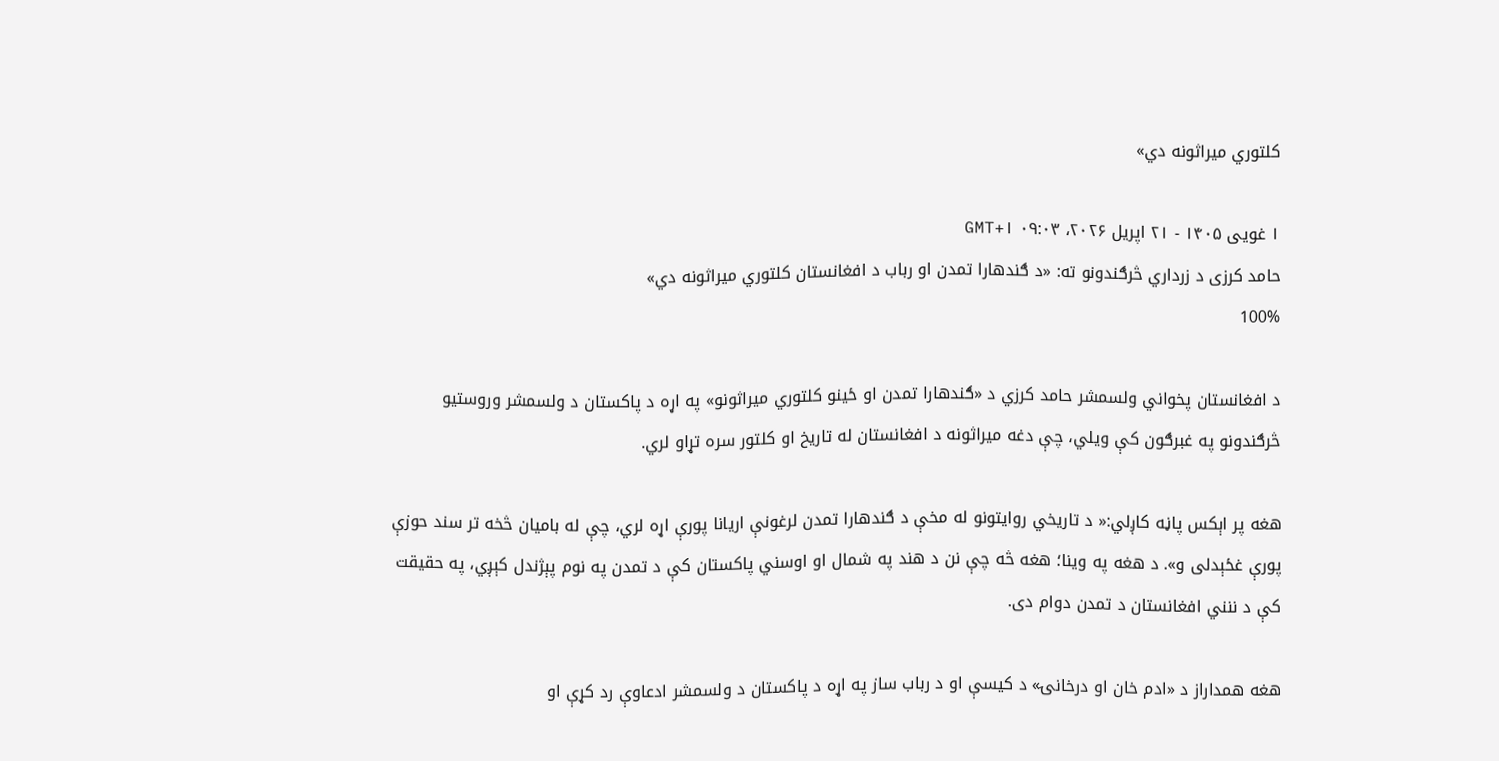کلتوري میراثونه دي»

۱ غویی ۱۴۰۵ - ۲۱ اپریل ۲۰۲۶، ۰۹:۰۳ GMT+۱
حامد کرزی د زرداري څرګندونو ته: «د ګندهارا تمدن او رباب د افغانستان کلتوري میراثونه دي»
100%

د افغانستان پخواني ولسمشر حامد کرزي د «ګندهارا تمدن او ځینو کلتوري میراثونو» په اړه د پاکستان د ولسمشر وروستیو څرګندونو په غبرګون کې ویلي، چې دغه میراثونه د افغانستان له تاریخ او کلتور سره تړاو لري.

هغه پر اېکس پاڼه کاږلي:« د تاریخي روایتونو له مخې د ګندهارا تمدن لرغونې اریانا پورې اړه لري، چې له بامیان څخه تر سند حوزې پورې غځېدلی و». د هغه په وینا؛ هغه څه چې نن د هند په شمال او اوسني پاکستان کې د تمدن په نوم پېژندل کېږي، په حقیقت کې د ننني افغانستان د تمدن دوام دی.

هغه همداراز د «ادم خان او درخانۍ» د کیسې او د رباب ساز په اړه د پاکستان د ولسمشر ادعاوې رد کړې او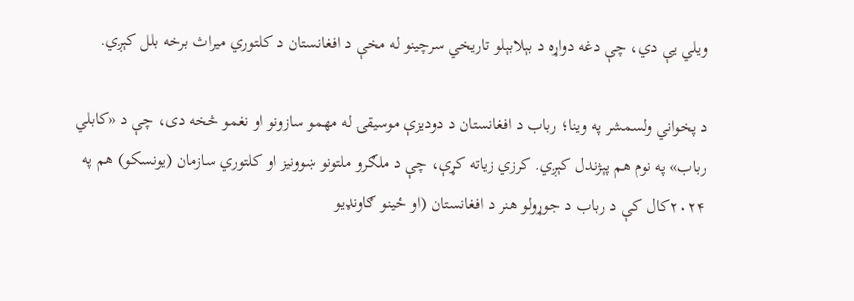ویلي یې دي، چې دغه دواړه د بېلابېلو تاریخي سرچینو له مخې د افغانستان د کلتوري میراث برخه بلل کېږي.

د پخواني ولسمشر په وینا؛ رباب د افغانستان د دودیزې موسیقۍ له مهمو سازونو او نغمو څخه دی، چې د «کابلي رباب» په نوم هم پېژندل کېږي. کرزي زیاته کړې، چې د ملګرو ملتونو ښوونیز او کلتوري سازمان (یونسکو) هم په ۲۰۲۴کال کې د رباب د جوړولو هنر د افغانستان (او ځینو ګاونډیو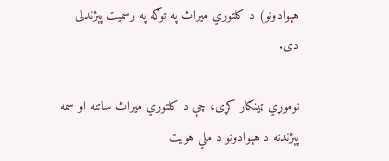هېوادونو) د کلتوري میراث په توګه په رسمیت پېژندلی دی.

نوموړي ټینګار کړی، چې د کلتوري میراث ساتنه او سمه پېژندنه د هېوادونو د ملي هویت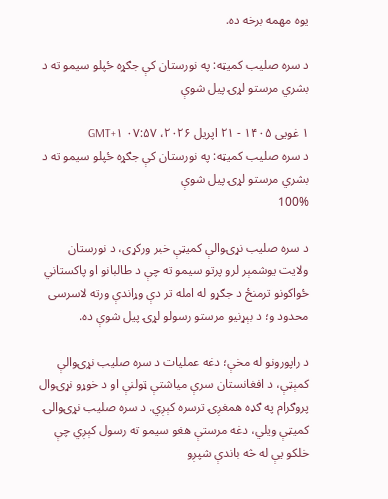یوه مهمه برخه ده.

د سره صلیب کمیټه: په نورستان کې جګړه ځپلو سیمو ته د بشري مرستو لړۍ پیل شوې

۱ غویی ۱۴۰۵ - ۲۱ اپریل ۲۰۲۶، ۰۷:۵۷ GMT+۱
د سره صلیب کمیټه: په نورستان کې جګړه ځپلو سیمو ته د بشري مرستو لړۍ پیل شوې
100%

د سره صلیب نړۍوالې کمیټې خبر ورکړی، د نورستان ولایت یوشمېر لرو پرتو سیمو ته چې د طالبانو او پاکستاني ځواکونو ترمنځ د جګړو له امله تر دې وړاندې ورته لاسرسی محدود و؛ د بېړنیو مرستو رسولو لړۍ پیل شوې ده.

د راپورونو له مخې؛ دغه عملیات د سره صلیب نړۍوالې کمېټې، د افغانستان سرې میاشتې ټولنې او د خوړو نړۍوال پروګرام په ګډه همغږۍ ترسره کېږي. د سره صلیب نړۍوالۍ کمیټې ویلي، دغه مرستې هغو سیمو ته رسول کېږي چې خلکو یې له څه باندې شپږو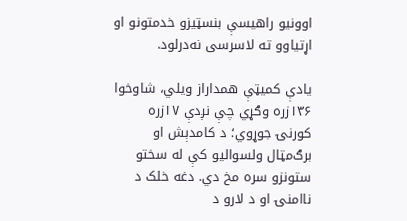اوونیو راهیسې بنسټیزو خدمتونو او اړتیاوو ته لاسرسی نه‌درلود.

یادې کمیټې همداراز ویلي، شاوخوا ۱۳۶زره وګړي چې نږدې ۱۷زره کورنۍ جوړوي؛ د کامدېش او برګ‌مټال ولسوالیو کې له سختو ستونزو سره مخ دي. دغه خلک د ناامنۍ او د لارو د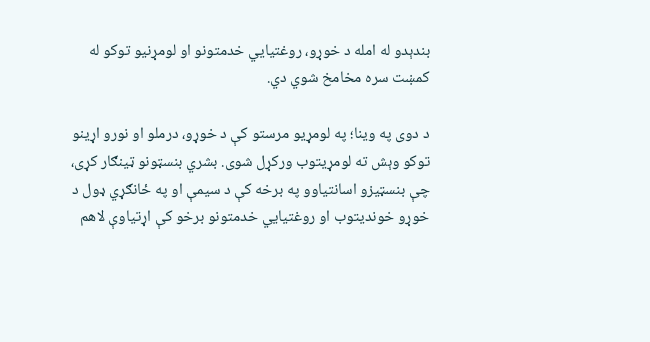بندېدو له امله د خوړو، روغتیايي خدمتونو او لومړنیو توکو له کمښت سره مخامخ شوي دي.

د دوی په وینا؛ په لومړیو مرستو کې د خوړو، درملو او نورو اړینو توکو وېش ته لومړیتوب ورکړل شوی. بشري بنسټونو ټینګار کړی، چې بنسټیزو اسانتیاوو په برخه کې د سیمې او په ځانګړي ډول د خوړو خوندیتوب او روغتیايي خدمتونو برخو کې اړتیاوې لاهم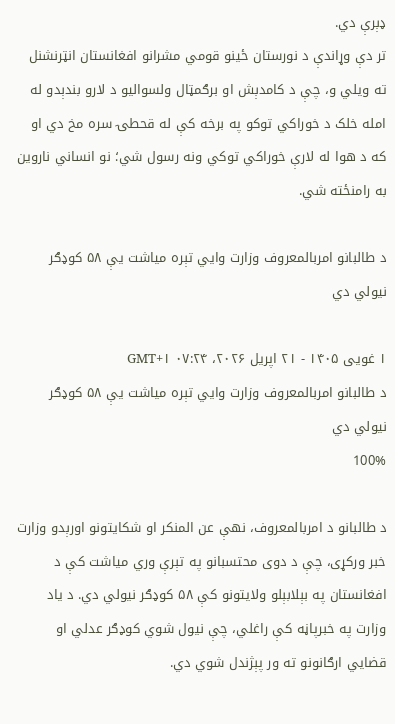ډېرې دي.
تر دې وړاندې د نورستان ځینو قومي مشرانو افغانستان انټرنشنل ته ویلي و، چې د کامدېش او برګمټال ولسوالیو د لارو بندېدو له امله خلک د خوراکي توکو په برخه کې له قحطۍ سره مخ دي او که د هوا له لارې خوراکي توکي ونه رسول شي؛ نو انساني ناروین به رامنځته شي.

د طالبانو امربالمعروف وزارت وایي تېره میاشت یې ۵۸ کوډګر نیولي دي

۱ غویی ۱۴۰۵ - ۲۱ اپریل ۲۰۲۶، ۰۷:۲۴ GMT+۱
د طالبانو امربالمعروف وزارت وایي تېره میاشت یې ۵۸ کوډګر نیولي دي
100%

د طالبانو د امربالمعروف، نهې عن المنکر او شکایتونو اورېدو وزارت خبر ورکړی، چې د دوی محتسبانو په تېرې وري میاشت کې د افغانستان په بېلابېلو ولایتونو کې ۵۸ کوډګر نیولي دي. د یاد وزارت په خبرپاڼه کې راغلي، چې نیول شوي کوډګر عدلي او قضایي ارګانونو ته ور پېژندل شوي دي.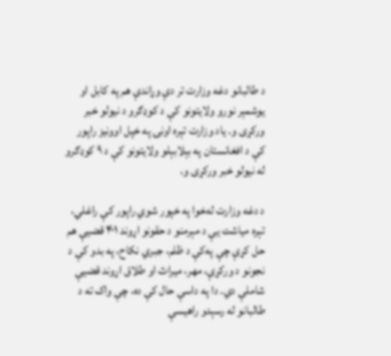د طالبانو دغه وزارت تر دې وړاندې هم په کابل او یوشمېر نورو ولایتونو کې د کوډګرو د نیولو خبر ورکړی و. یاد وزارت تېره اونۍ په خپل اوونیز راپور کې د افغانستان په بېلابېلو ولایتونو کې د ۹ کوډګرو له نیولو خبر ورکړی و.

د دغه وزارت له‌خوا په خپور شوي راپور کې راغلي، تېره میاشت یې د مېرمنو د حقونو اړوند ۴۰۱ قضیې هم حل کړې چې په‌کې د ظلم، جبري نکاح، په بدو کې د نجونو د ورکړې، مهر، میراث او طلاق اړوند قضیې شاملې دي. دا په داسې حال کې ده، چې واک ته د طالبانو له رسېدو راهیسې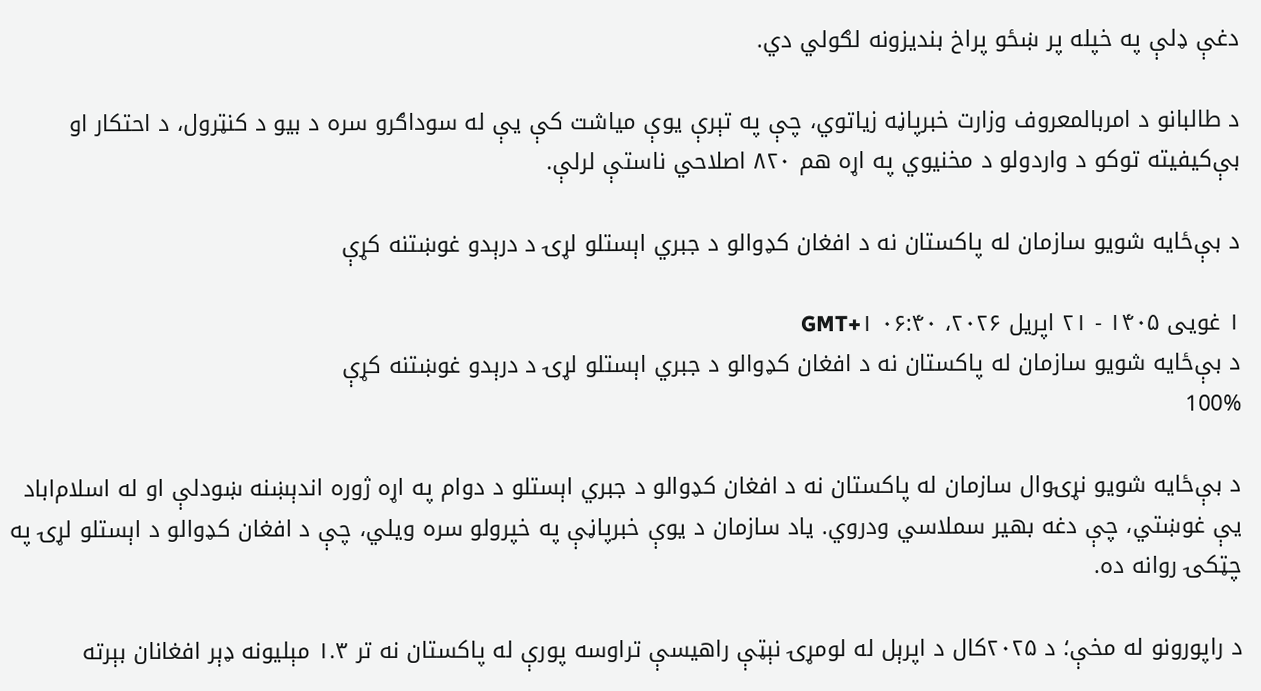دغې ډلې په خپله پر ښځو پراخ بندیزونه لګولي دي.

د طالبانو د امربالمعروف وزارت خبرپاڼه زیاتوي، چې په تېرې یوې میاشت کې یې له سوداګرو سره د بیو د کنټرول، د احتکار او بې‌کیفیته توکو د واردولو د مخنیوي په اړه هم ۸۲۰ اصلاحي ناستې لرلې.

د بې‌ځایه شویو سازمان له پاکستان نه د افغان کډوالو د جبري اېستلو لړۍ د درېدو غوښتنه کړې

۱ غویی ۱۴۰۵ - ۲۱ اپریل ۲۰۲۶، ۰۶:۴۰ GMT+۱
د بې‌ځایه شویو سازمان له پاکستان نه د افغان کډوالو د جبري اېستلو لړۍ د درېدو غوښتنه کړې
100%

د بې‌ځایه شویو نړۍوال سازمان له پاکستان نه د افغان کډوالو د جبري اېستلو د دوام په اړه ژوره اندېښنه ښودلې او له اسلام‌اباد یې غوښتي، چې دغه بهیر سملاسي ودروي. یاد سازمان د یوې خبرپاڼې په خپرولو سره ویلي، چې د افغان کډوالو د اېستلو لړۍ په چټکۍ روانه ده.

د راپورونو له مخې؛ د ۲۰۲۵کال د اپرېل له لومړۍ نېټې راهیسې تراوسه پورې له پاکستان نه تر ۱.۳ مېلیونه ډېر افغانان بېرته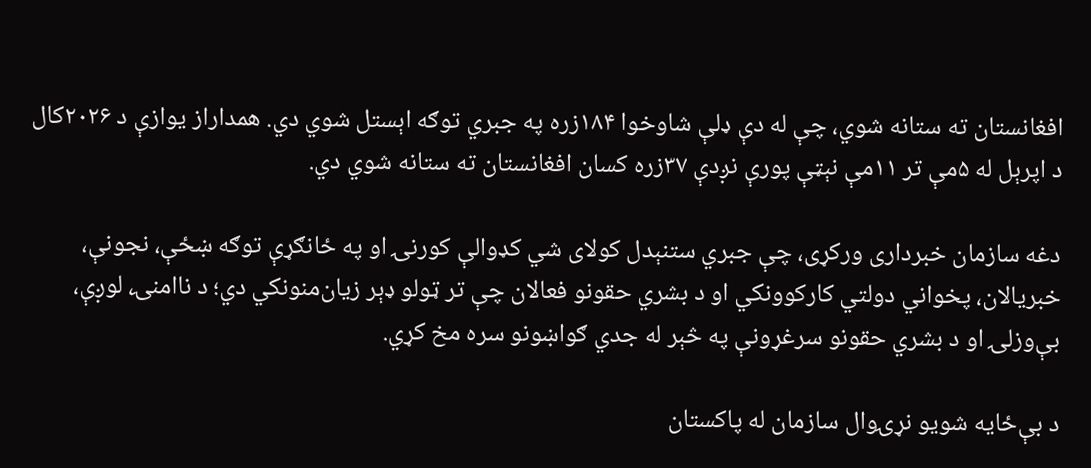افغانستان ته ستانه شوي، چې له دې ډلې شاوخوا ۱۸۴زره په جبري توګه اېستل شوي دي. همداراز یوازې د ۲۰۲۶کال د اپرېل له ۵مې تر ۱۱مې نېټې پورې نږدې ۳۷زره کسان افغانستان ته ستانه شوي دي.

دغه سازمان خبرداری ورکړی، چې جبري ستنېدل کولای شي کډوالې کورنۍ او په ځانګړې توګه ښځې، نجونې، خبریالان، پخواني دولتي کارکوونکي او د بشري حقونو فعالان چې تر ټولو ډېر زیان‌منونکي دي؛ د ناامنۍ، لوږې، بې‌وزلۍ او د بشري حقونو سرغړونې په څېر له جدي ګواښونو سره مخ کړي.

د بې‌ځایه شویو نړۍوال سازمان له پاکستان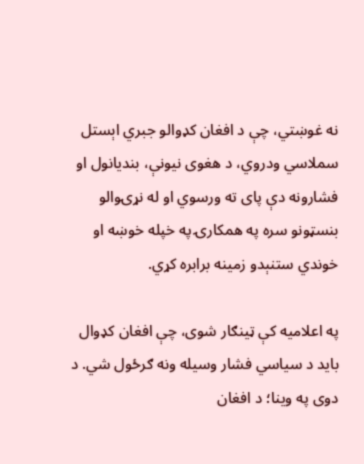نه غوښتي، چې د افغان کډوالو جبري اېستل سملاسي ودروي، د هغوی نیونې، بنديانول او فشارونه دې پای ته ورسوي او له نړۍوالو بنسټونو سره په همکارۍ په خپله خوښه او خوندي ستنېدو زمینه برابره کړي.

په اعلامیه کې ټینګار شوی، چې افغان کډوال باید د سیاسي فشار وسیله ونه ګرځول شي. د دوی په وینا؛ د افغان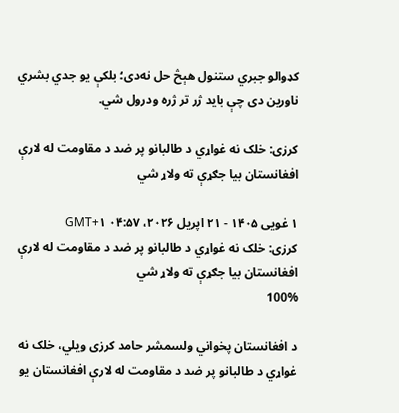کډوالو جبري ستنول هېڅ حل نه‌دی؛ بلکې یو جدي بشري ناورین دی چې باید ژر تر ژره ودرول شي.

کرزی: خلک نه غواړي د طالبانو پر ضد د مقاومت له لارې افغانستان بیا جګړې ته ولاړ شي

۱ غویی ۱۴۰۵ - ۲۱ اپریل ۲۰۲۶، ۰۴:۵۷ GMT+۱
کرزی: خلک نه غواړي د طالبانو پر ضد د مقاومت له لارې افغانستان بیا جګړې ته ولاړ شي
100%

د افغانستان پخواني ولسمشر حامد کرزی ویلي، خلک نه غواړي د طالبانو پر ضد د مقاومت له لارې افغانستان یو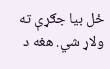ځل بیا جګړې ته ولاړ شي. هغه د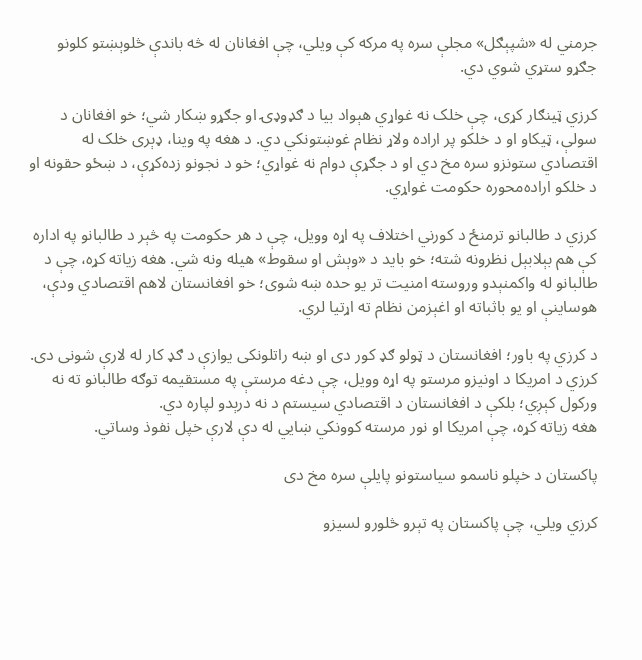جرمني له «شپېګل» مجلې سره په مرکه کې ویلي، چې افغانان له څه باندې څلوېښتو کلونو جګړو ستړي شوي دي.

کرزي ټینګار کړی، چې خلک نه غواړي هېواد بیا د ګډوډۍ او جګړو ښکار شي؛ خو افغانان د سولې، ټیکاو او د خلکو پر اراده ولاړ نظام غوښتونکي دي. د هغه په وینا، ډېری خلک له اقتصادي ستونزو سره مخ دي او د جګړې دوام نه غواړي؛ خو د نجونو زده‌کړې، د ښځو حقونه او د خلکو اراده‌محوره حکومت غواړي.

کرزي د طالبانو ترمنځ د کورني اختلاف په اړه وویل، چې د هر حکومت په څېر د طالبانو په اداره کې هم بېلابېل نظرونه شته؛ خو باید د «وېش او سقوط» هیله ونه شي. هغه زیاته کړه، چې د طالبانو له واکمنېدو وروسته امنیت تر یو حده ښه شوی؛ خو افغانستان لاهم اقتصادي ودې، هوساینې او یو باثباته او اغېزمن نظام ته اړتیا لري.

د کرزي په باور؛ افغانستان د ټولو ګډ کور دی او ښه راتلونکی یوازې د ګډ کار له لارې شونی دی. کرزي د امریکا د اونیزو مرستو په اړه وویل، چې دغه مرستې په مستقیمه توګه طالبانو ته نه ورکول کېږي؛ بلکې د افغانستان د اقتصادي سیستم د نه درېدو لپاره دي.
هغه زیاته کړه، چې امریکا او نور مرسته کوونکي ښایي له دې لارې خپل نفوذ وساتي.

پاکستان د خپلو ناسمو سیاستونو پایلې سره مخ دی

کرزي ویلي، چې پاکستان په تېرو څلورو لسیزو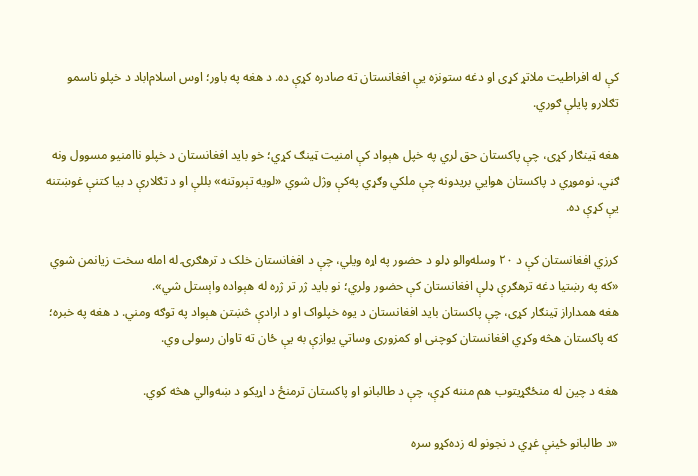کې له افراطیت ملاتړ کړی او دغه ستونزه یې افغانستان ته صادره کړې ده. د هغه په باور؛ اوس اسلام‌اباد د خپلو ناسمو تګلارو پایلې ګوري.

هغه ټینګار کړی، چې پاکستان حق لري په خپل هېواد کې امنیت ټینګ کړي؛ خو باید افغانستان د خپلو ناامنیو مسوول ونه ګڼي. نوموړي د پاکستان هوايي بریدونه چې ملکي وګړي په‌کې وژل شوي «لویه تېروتنه» بللې او د تګلارې د بیا کتنې غوښتنه یې کړې ده.

کرزي افغانستان کې د ۲۰ وسله‌والو ډلو د حضور په اړه ویلي، چې د افغانستان خلک د ترهګرۍ له امله سخت زیانمن شوي «که په رښتیا دغه ترهګرې ډلې افغانستان کې حضور ولري؛ نو باید ژر تر ژره له هېواده واېستل شي».
هغه همداراز ټینګار کړی، چې پاکستان باید افغانستان د یوه خپلواک او د ارادې څښتن هېواد په توګه ومني. د هغه په خبره؛ که پاکستان هڅه وکړي افغانستان کوچنی او کمزوری وساتي یوازې به یې ځان ته تاوان رسولی وي.

هغه د چین له منځګړیتوب هم مننه کړې، چې د طالبانو او پاکستان ترمنځ د اړیکو د ښه‌والي هڅه کوي.

«د طالبانو ځینې غړي د نجونو له زده‌کړو سره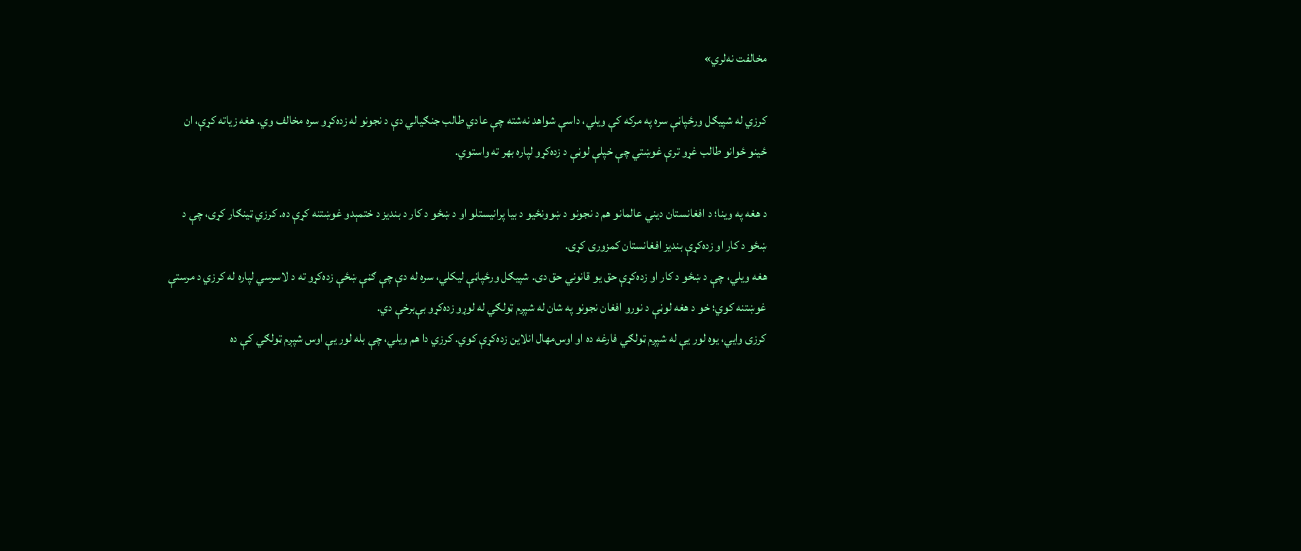مخالفت نه‌لري»

کرزي له شپیګل ورځپاڼې سره په مرکه کې ویلي، داسې شواهد نه‌شته چې عادي طالب جنګیالي دې د نجونو له زده‌کړو سره مخالف وي. هغه زیاته کړې، ان ځینو ځوانو طالب غړو ترې غوښتي چې خپلې لوڼې د زده‌کړو لپاره بهر ته واستوي.

د هغه په وینا؛ د افغانستان دیني عالمانو هم د نجونو د ښوونځیو د بیا پرانیستلو او د ښځو د کار د بندیز د ختمېدو غوښتنه کړې ده. کرزي ټینګار کړی، چې د ښځو د کار او زده‌کړې بندیز افغانستان کمزوری کړی.
هغه ویلي، چې د ښځو د کار او زده‌کړې حق یو قانوني حق دی. شپیګل ورځپاڼې لیکلي، سره له دې چې ګڼې ښځې زده‌کړو ته د لاسرسي لپاره له کرزي د مرستې غوښتنه کوي؛ خو د هغه لوڼې د نورو افغان نجونو په شان له شپږم ټولګي له لوړو زده‌کړو بې‌برخې دي.
کرزی وایي، یوه لور یې له شپږم ټولګي فارغه ده او اوس‌مهال انلاین زده‌کړې کوي. کرزي دا هم ویلي، چې بله لور یې اوس شپږم ټولګي کې ده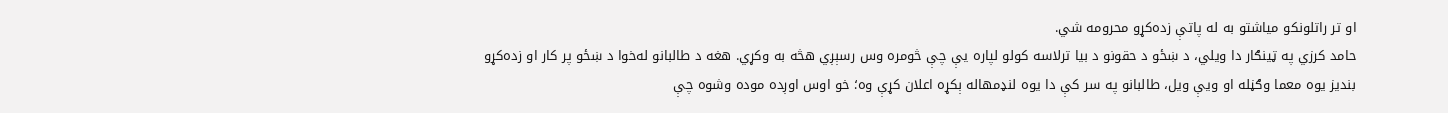او تر راتلونکو میاشتو به له پاتې زده‌کړو محرومه شي.
حامد کرزي په ټینګار دا ویلي، د ښځو د حقونو د بیا ترلاسه کولو لپاره یې چې څومره وس رسېږي هڅه به وکړي. هغه د طالبانو له‌خوا د ښځو پر کار او زده‌کړو بندیز یوه معما وګڼله او ویې ویل، طالبانو په سر کې دا یوه لنډمهاله ېکړه اعلان کړې وه؛ خو اوس اوږده موده وشوه چې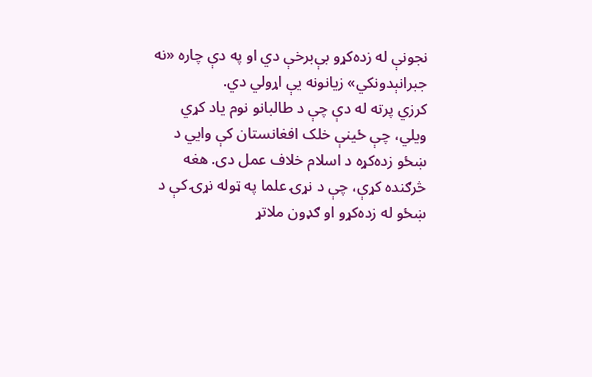نجونې له زده‌کړو بې‌برخې دي او په دې چاره «نه جبرانېدونکي» زیانونه یې اړولي دي.
کرزي پرته له دې چې د طالبانو نوم یاد کړي ویلي، چې ځینې خلک افغانستان کې وایي د ښځو زده‌کړه د اسلام خلاف عمل دی. هغه څرګنده کړې، چې د نړۍ علما په ټوله نړۍ کې د ښځو له زده‌کړو او ګډون ملاتړ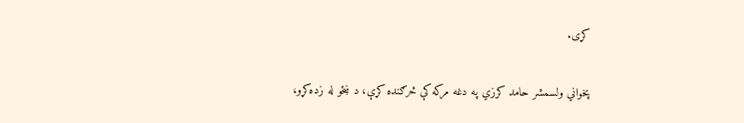کړی.

پخواني ولسمشر حامد کرزي په دغه مرکه کې څرګنده کړې، د ښځو له زده‌کړو،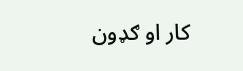کار او ګډون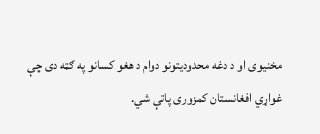مخنیوی او د دغه محدودیتونو دوام د هغو کسانو په ګټه دی چې غواړي افغانستان کمزوری پاتې شي.